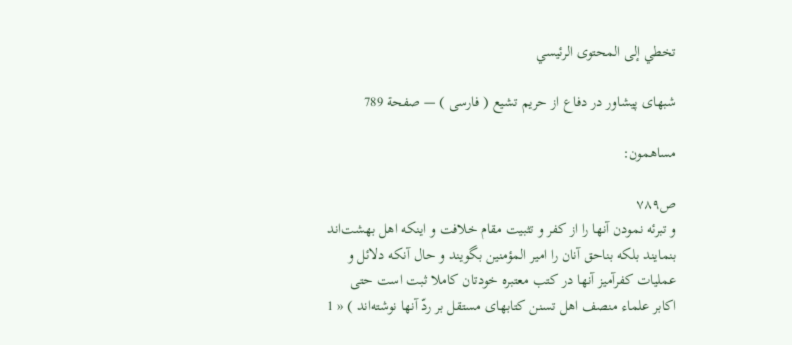تخطي إلى المحتوى الرئيسي

شبهاى پيشاور در دفاع از حريم تشيع ( فارسى ) — صفحة 789

مساهمون:

ص٧٨٩
و تبرئه نمودن آنها را از كفر و تثبيت مقام خلافت و اينكه اهل بهشت‌اند بنمايند بلكه بناحق آنان را امير المؤمنين بگويند و حال آنكه دلائل و عمليات كفرآميز آنها در كتب معتبره خودتان كاملا ثبت است حتى اكابر علماء منصف اهل تسنن كتابهاى مستقل بر ردّ آنها نوشته‌اند ) « 1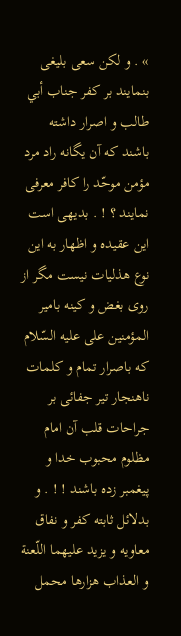» . و لكن سعى بليغى بنمايند بر كفر جناب أبي طالب و اصرار داشته باشند كه آن يگانه راد مرد مؤمن موحّد را كافر معرفى نمايند ؟ ! . بديهى است اين عقيده و اظهار به اين نوع هذليات نيست مگر از روى بغض و كينه بامير المؤمنين على عليه السّلام كه باصرار تمام و كلمات ناهنجار تير جفائى بر جراحات قلب آن امام مظلوم محبوب خدا و پيغمبر زده باشند ! ! . و بدلائل ثابته كفر و نفاق معاويه و يزيد عليهما اللّعنة و العذاب هزارها محمل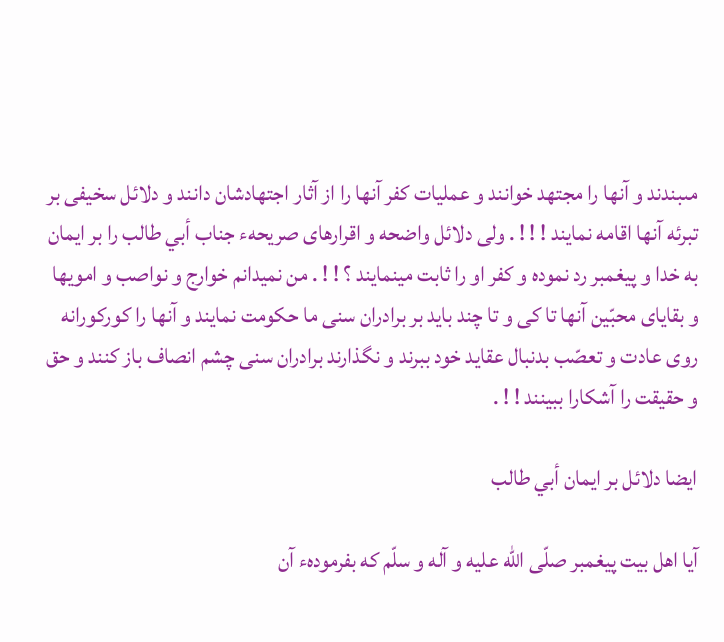مىبندند و آنها را مجتهد خوانند و عمليات كفر آنها را از آثار اجتهادشان دانند و دلائل سخيفى بر تبرئه آنها اقامه نمايند ! ! ! . ولى دلائل واضحه و اقرارهاى صريحهء جناب أبي طالب را بر ايمان به خدا و پيغمبر رد نموده و كفر او را ثابت مينمايند ؟ ! ! . من نميدانم خوارج و نواصب و امويها و بقاياى محبّين آنها تا كى و تا چند بايد بر برادران سنى ما حكومت نمايند و آنها را كوركورانه روى عادت و تعصّب بدنبال عقايد خود ببرند و نگذارند برادران سنى چشم انصاف باز كنند و حق و حقيقت را آشكارا ببينند ! ! .

ايضا دلائل بر ايمان أبي طالب

آيا اهل بيت پيغمبر صلّى اللّه عليه و آله و سلّم كه بفرمودهء آن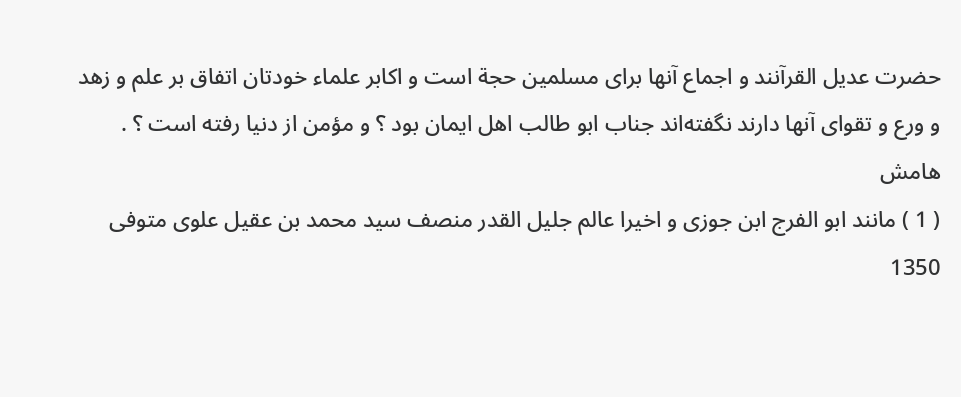حضرت عديل القرآنند و اجماع آنها براى مسلمين حجة است و اكابر علماء خودتان اتفاق بر علم و زهد و ورع و تقواى آنها دارند نگفته‌اند جناب ابو طالب اهل ايمان بود ؟ و مؤمن از دنيا رفته است ؟ .
هامش
( 1 ) مانند ابو الفرج ابن جوزى و اخيرا عالم جليل القدر منصف سيد محمد بن عقيل علوى متوفى 1350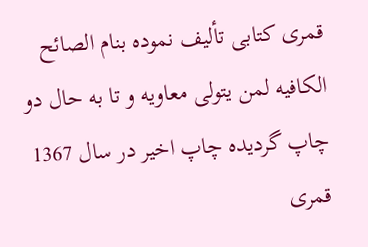قمرى كتابى تأليف نموده بنام الصائح الكافيه لمن يتولى معاويه و تا به حال دو چاپ گرديده چاپ اخير در سال 1367 قمرى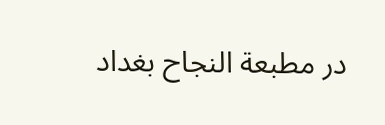در مطبعة النجاح بغداد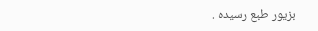بزيور طبع رسيده .